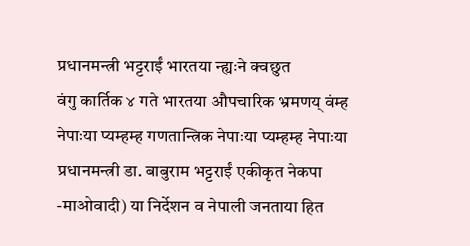प्रधानमन्त्री भट्टराईं भारतया न्ह्यःने क्वछुत
वंगु कार्तिक ४ गते भारतया औपचारिक भ्रमणय् वंम्ह नेपाःया प्यम्हम्ह गणतान्त्रिक नेपाःया प्यम्हम्ह नेपाःया प्रधानमन्त्री डा. बाबुराम भट्टराईं एकीकृत नेकपा -माओवादी) या निर्देशन व नेपाली जनताया हित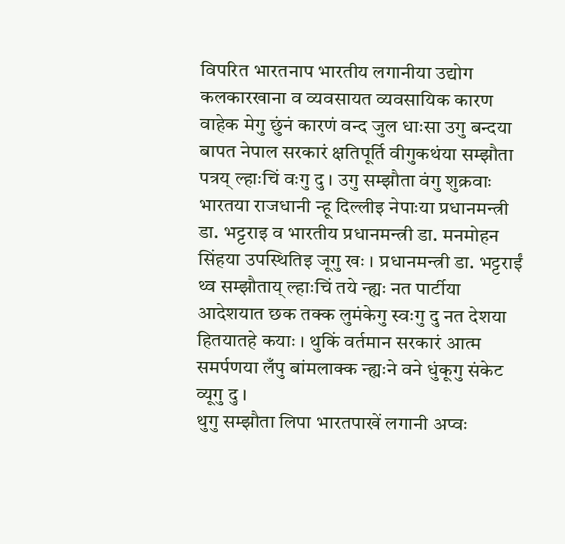विपरित भारतनाप भारतीय लगानीया उद्योग कलकारखाना व व्यवसायत व्यवसायिक कारण वाहेक मेगु छुंनं कारणं वन्द जुल धाःसा उगु बन्दया बापत नेपाल सरकारं क्षतिपूर्ति वीगुकथंया सम्झौता पत्रय् ल्हाःचिं वःगु दु । उगु सम्झौता वंगु शुक्रवाः भारतया राजधानी न्हू दिल्लीइ नेपाःया प्रधानमन्त्री डा. भट्टराइ व भारतीय प्रधानमन्त्री डा. मनमोहन सिंहया उपस्थितिइ जूगु खः । प्रधानमन्त्री डा. भट्टराईं थ्व सम्झौताय् ल्हाःचिं तये न्ह्यः नत पार्टीया आदेशयात छक तक्क लुमंकेगु स्वःगु दु नत देशया हितयातहे कयाः । थुकिं वर्तमान सरकारं आत्म समर्पणया लँपु बांमलाक्क न्ह्यःने वने धुंकूगु संकेट व्यूगु दु ।
थुगु सम्झौता लिपा भारतपाखें लगानी अप्वः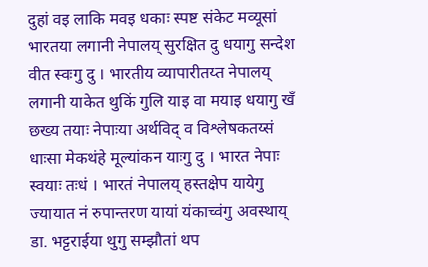दुहां वइ लाकि मवइ धकाः स्पष्ट संकेट मव्यूसां भारतया लगानी नेपालय् सुरक्षित दु धयागु सन्देश वीत स्वःगु दु । भारतीय व्यापारीतय्त नेपालय् लगानी याकेत थुकिं गुलि याइ वा मयाइ धयागु खँ छख्य तयाः नेपाःया अर्थविद् व विश्लेषकतय्सं धाःसा मेकथंहे मूल्यांकन याःगु दु । भारत नेपाः स्वयाः तःधं । भारतं नेपालय् हस्तक्षेप यायेगु ज्यायात नं रुपान्तरण यायां यंकाच्वंगु अवस्थाय् डा. भट्टराईया थुगु सम्झौतां थप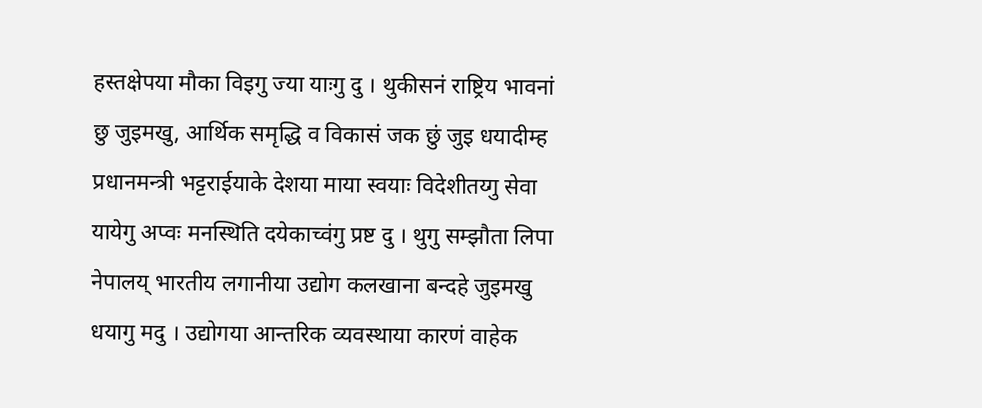हस्तक्षेपया मौका विइगु ज्या याःगु दु । थुकीसनं राष्ट्रिय भावनां छु जुइमखु, आर्थिक समृद्धि व विकासं जक छुं जुइ धयादीम्ह प्रधानमन्त्री भट्टराईयाके देशया माया स्वयाः विदेशीतय्गु सेवा यायेगु अप्वः मनस्थिति दयेकाच्वंगु प्रष्ट दु । थुगु सम्झौता लिपा नेपालय् भारतीय लगानीया उद्योग कलखाना बन्दहे जुइमखु धयागु मदु । उद्योगया आन्तरिक व्यवस्थाया कारणं वाहेक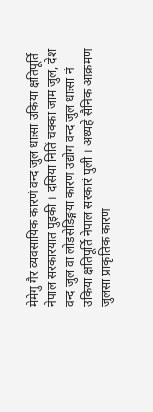मेमेगु गैर व्यवसायिक कारणं वन्द जुल धाःसा उकिया क्षतिपूर्ति नेपाल सरकारयात पुइकी । दसिया नितिं चक्का जाम जुल, देश वन्द जुल वा लोडसेडिङ्गया कारण उद्योग वन्द जुल धाःसा नं उकिया क्षतिपूर्ति नेपाल सरकारं पुली । अथ्यहे सैनिक आक्रमण जुलसा प्राकृतिक कारण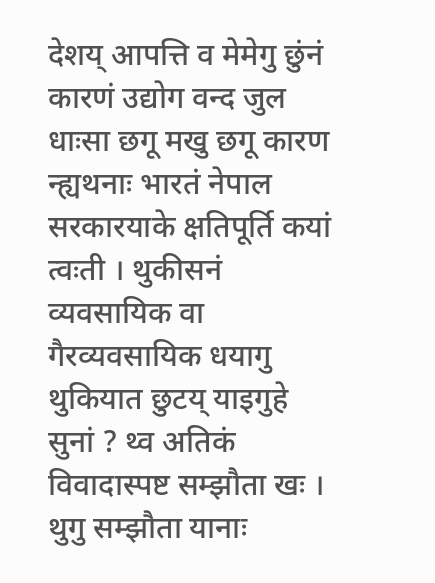देशय् आपत्ति व मेमेगु छुंनं कारणं उद्योग वन्द जुल धाःसा छगू मखु छगू कारण न्ह्यथनाः भारतं नेपाल सरकारयाके क्षतिपूर्ति कयां त्वःती । थुकीसनं व्यवसायिक वा गैरव्यवसायिक धयागु थुकियात छुटय् याइगुहे सुनां ? थ्व अतिकं विवादास्पष्ट सम्झौता खः ।
थुगु सम्झौता यानाः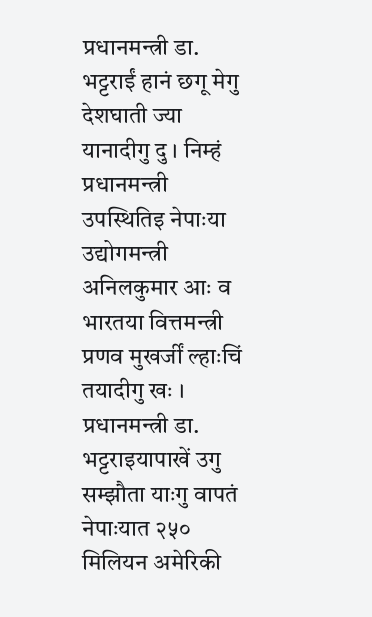प्रधानमन्त्री डा. भट्टराईं हानं छगू मेगु देशघाती ज्या यानादीगु दु । निम्हं प्रधानमन्त्री उपस्थितिइ नेपाःया उद्योगमन्त्री अनिलकुमार आः व भारतया वित्तमन्त्री प्रणव मुखर्जीं ल्हाःचिं तयादीगु खः । प्रधानमन्त्री डा. भट्टराइयापाखें उगु सम्झौता याःगु वापतं नेपाःयात २५० मिलियन अमेरिकी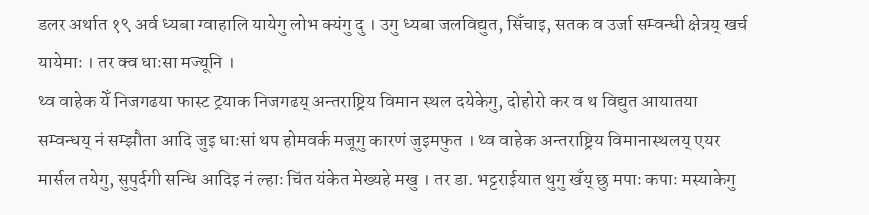डलर अर्थात १९ अर्व ध्यबा ग्वाहालि यायेगु लोभ क्यंगु दु । उगु ध्यबा जलविद्युत, सिँचाइ, सतक व उर्जा सम्वन्धी क्षेत्रय् खर्च यायेमाः । तर क्व धाःसा मज्यूनि ।
थ्व वाहेक येँ निजगढया फास्ट ट्रयाक निजगढय् अन्तराष्ट्रिय विमान स्थल दयेकेगु, दोहोरो कर व थ विद्युत आयातया सम्वन्धय् नं सम्झौता आदि जुइ धाःसां थप होमवर्क मजूगु कारणं जुइमफुत । थ्व वाहेक अन्तराष्ट्रिय विमानास्थलय् एयर मार्सल तयेगु, सुपुर्दगी सन्धि आदिइ नं ल्हाः चिंत यंकेत मेख्यहे मखु । तर डा. भट्टराईयात थुगु खँय् छु मपाः कपाः मस्याकेगु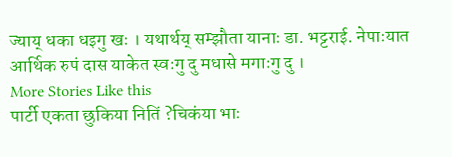ज्याय् धका धइगु खः । यथार्थय् सम्झौता यानाः डा. भट्टराई. नेपाःयात आर्थिक रुपं दास याकेत स्वःगु दु मधासे मगाःगु दु ।
More Stories Like this
पार्टी एकता छुकिया नितिं ?चिकंया भाः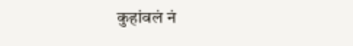कुहांवलं नं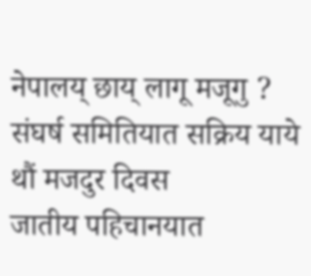नेपालय् छाय् लागू मजूगु ?
संघर्ष समितियात सक्रिय याये
थौं मजदुर दिवस
जातीय पहिचानयात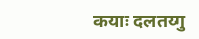कयाः दलतय्गु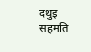दथुइ सहमति